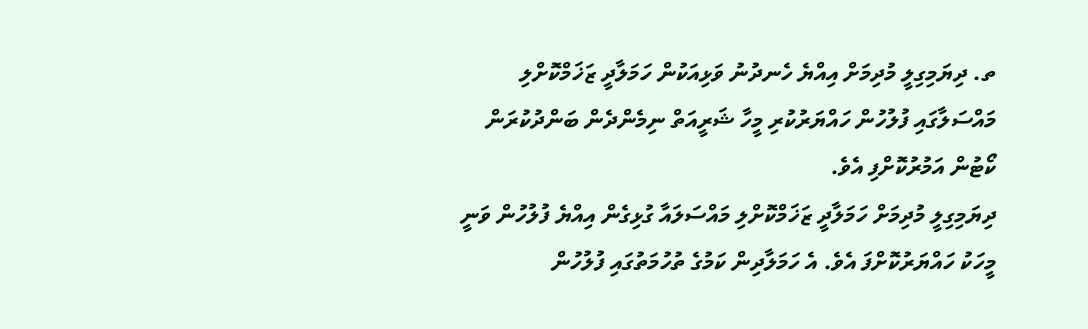ތ. ދިޔަމިގިލީ މުދިމަށް އިއްޔެ ހެނދުނު ވަޅިއަކުން ހަމަލާދީ ޒަޚަމްކޮށްލި މައްސަލާގައި ފުލުހުން ހައްޔަރުކުރި މީހާ ޝަރީއަތް ނިމެންދެން ބަންދުކުރަން ކޯޓުން އަމުރުކޮށްފި އެވެ.
ދިޔަމިގިލީ މުދިމަށް ހަމަލާދީ ޒަޚަމްކޮށްލި މައްސަލައާ ގުޅިގެން އިއްޔެ ފުލުހުން ވަނީ މީހަކު ހައްޔަރުކޮށްފަ އެވެ. އެ ހަމަލާދިން ކަމުގެ ތުހުމަތުގައި ފުލުހުން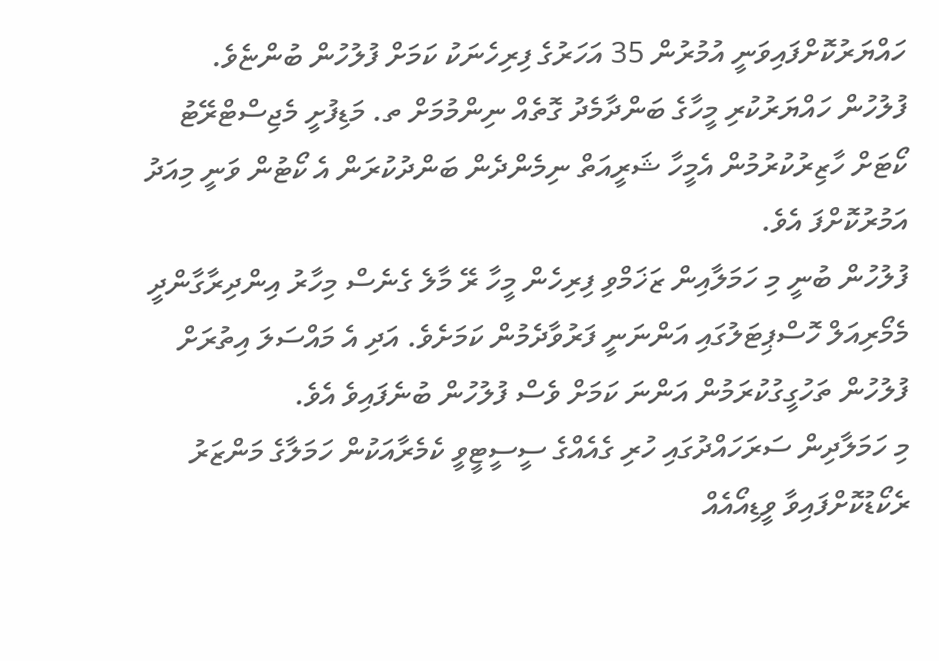ހައްޔަރުކޮށްފައިވަނީ އުމުރުން 35 އަހަރުގެ ފިރިހެނަކު ކަމަށް ފުލުހުން ބުންޏެވެ.
ފުލުހުން ހައްޔަރުކުރި މީހާގެ ބަންދާމެދު ގޮތެއް ނިންމުމަށް ތ. މަޑިފުށީ މެޖިސްޓްރޭޓު ކޯޓަށް ހާޒިރުކުރުމުން އެމީހާ ޝަރީއަތް ނިމެންދެން ބަންދުކުރަން އެ ކޯޓުން ވަނީ މިއަދު އަމުރުކޮށްފަ އެވެ.
ފުލުހުން ބުނީ މި ހަމަލާއިން ޒަޚަމްވި ފިރިހެން މީހާ ރޭ މާލެ ގެނެސް މިހާރު އިންދިރާގާންދީ މެމޯރިއަލް ހޮސްޕިޓަލުގައި އަންނަނީ ފަރުވާދެމުން ކަމަށެވެ. އަދި އެ މައްސަލަ އިތުރަށް ފުލުހުން ތަހުގީގުކުރަމުން އަންނަ ކަމަށް ވެސް ފުލުހުން ބުނެފައިވެ އެވެ.
މި ހަމަލާދިން ސަރަހައްދުގައި ހުރި ގެއެއްގެ ސީސީޓީވީ ކެމެރާއަކުން ހަމަލާގެ މަންޒަރު ރެކޯޑުކޮށްފައިވާ ވީޑިއޯއެއް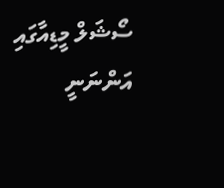ސޯޝަލް މީޑިއާގައި އަންނަނީ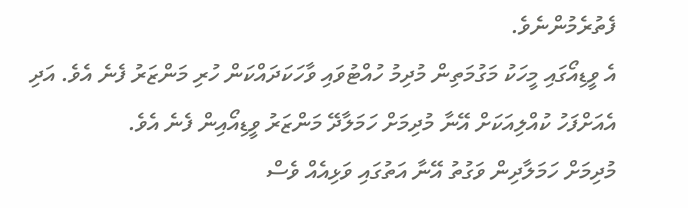ފެތުރެމުންނެވެ.
އެ ވީޑިއޯގައި މީހަކު މަގުމަތިން މުދިމު ހުއްޓުވައި ވާހަކަދައްކަން ހުރި މަންޒަރު ފެނެ އެވެ. އަދި އެއަށްފަހު ކުއްލިއަކަށް އޭނާ މުދިމަށް ހަމަލާދޭ މަންޒަރު ވީޑިއޯއިން ފެނެ އެވެ.
މުދިމަށް ހަމަލާދިން ވަގުތު އޭނާ އަތުގައި ވަޅިއެއް ވެސް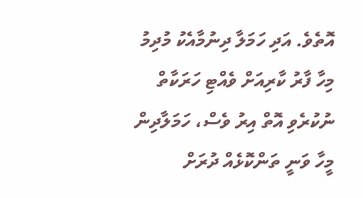އޮތެވެ. އަދި ހަމަލާ ދިނުމާއެކު މުދިމު މިހާ ފާރު ކާރިއަށް ވެއްޓި ހަރަކާތް ނުކުރެވި އޮތް އިރު ވެސް، ހަމަލާދިން މީހާ ވަނީ ތަންކޮޅެއް ދުރަށް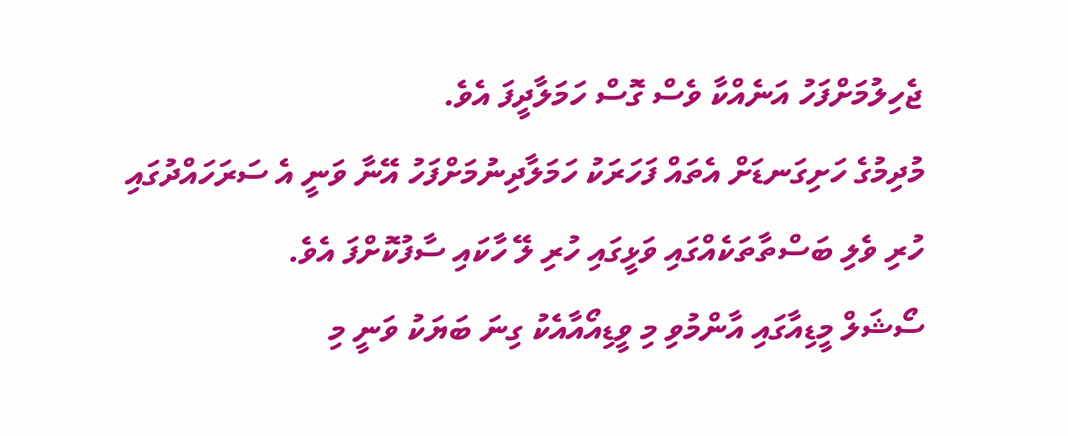ޖެހިލުމަށްފަހު އަނެއްކާ ވެސް ގޮސް ހަމަލާދީފަ އެވެ.
މުދިމުގެ ހަށިގަނޑަށް އެތައް ފަހަރަކު ހަމަލާދިނުމަށްފަހު އޭނާ ވަނީ އެ ސަރަހައްދުގައި ހުރި ވެލި ބަސްތާތަކެއްގައި ވަޅީގައި ހުރި ލޭ ހާކައި ސާފުކޮށްފަ އެވެ.
ސޯޝަލް މީޑިއާގައި އާންމުވި މި ވީޑިއޯއާއެކު ގިނަ ބަޔަކު ވަނީ މި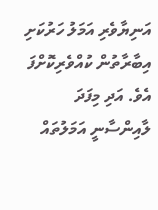އަނިޔާވެރި އަމަލު ހަރުކަށި އިބާރާތުން ކުއްވެރިކޮށްފަ އެވެ. އަދި މިފަދަ ލާއިންސާނީ އަމަލުތައް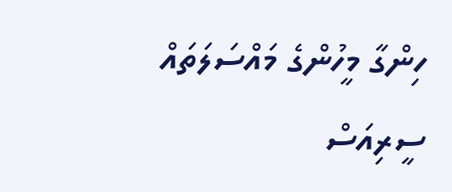ހިންގާ މީހުންގެ މައްސަލަތައް ސީރިއަސް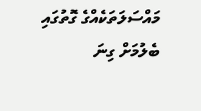މައްސަލަތަކެއްގެ ގޮތުގައި ބެލުމަށް ގިނަ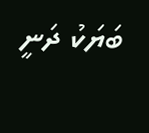ބަޔަކު ދަނީ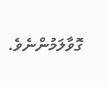ގޮވާލަމުންނެވެ.